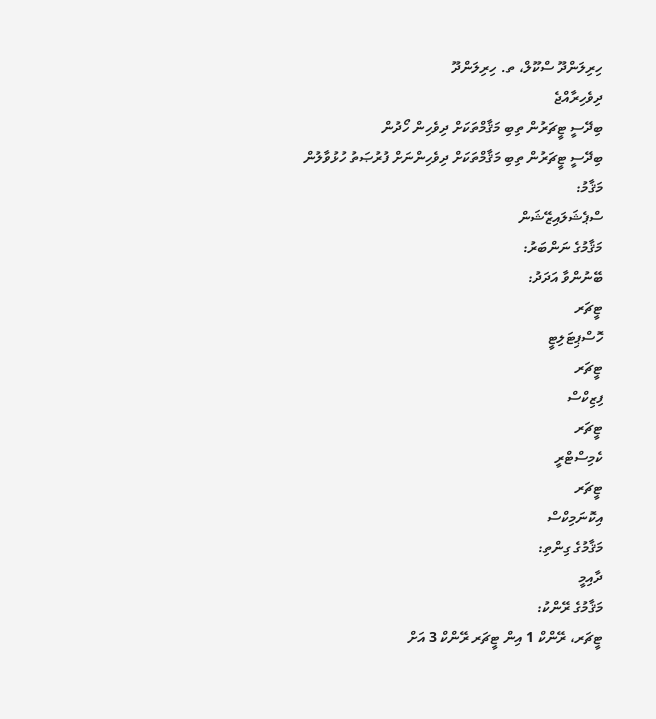ހިރިލަންދޫ ސްކޫލް، ތ. ހިރިލަންދޫ
ދިވެހިރާއްޖެ
ބިދޭސީ ޓީޗަރުން ތިބި މަޤާމްތަކަށް ދިވެހިން ހޯދުން
ބިދޭސީ ޓީޗަރުން ތިބި މަޤާމްތަކަށް ދިވެހިންނަށް ފުރުޞަތު ހުޅުވާލުން
މަޤާމު:
ސްޕެޝަލައިޒޭޝަން
މަޤާމުގެ ނަންބަރު:
ބޭނުންވާ އަދަދު:
ޓީޗަރ
ހޮސްޕިޓަލިޓީ
ޓީޗަރ
ފިޒިކްސް
ޓީޗަރ
ކެމިސްޓްރީ
ޓީޗަރ
އިކޮނަމިކްސް
މަޤާމުގެ ގިންތި:
ދާއިމީ
މަޤާމުގެ ރޭންކު:
ޓީޗަރ، ރޭންކް 1 އިން ޓީޗަރ ރޭންކް 3 އަށް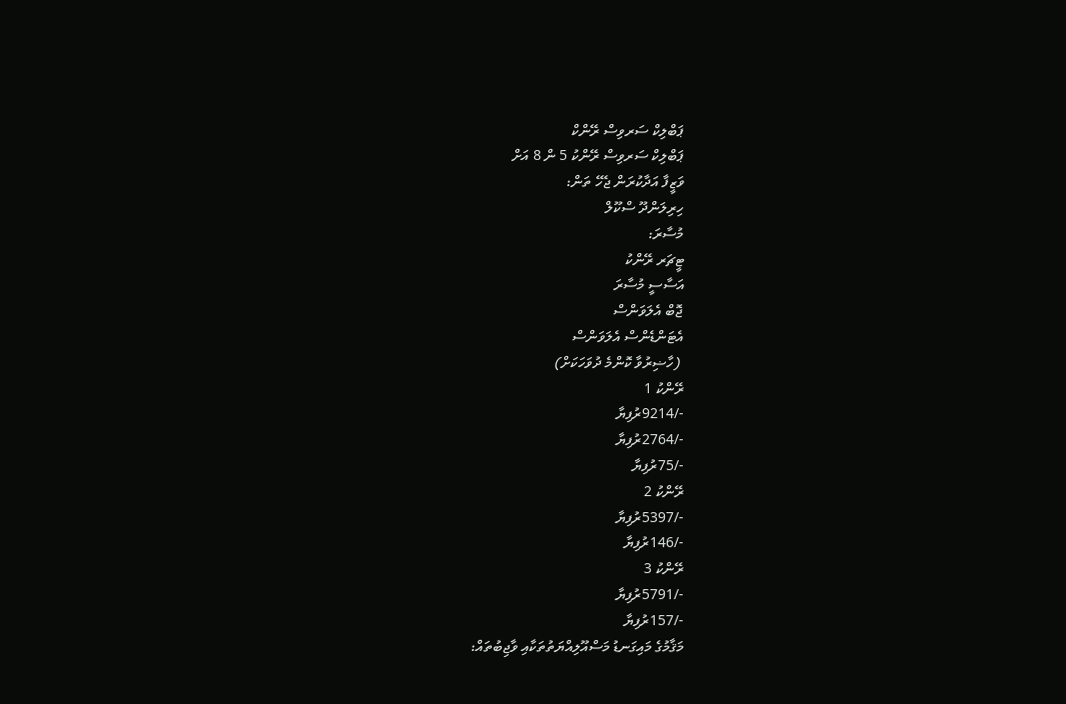ޕަބްލިކް ސަރވިސް ރޭންކް
ޕަބްލިކް ސަރވިސް ރޭންކު 5 ން 8 އަށް
ވަޒީފާ އަދާކުރަން ޖެހޭ ތަން:
ހިރިލަންދޫ ސްކޫލް
މުސާރަ:
ޓީޗަރ ރޭންކު
އަސާސީ މުސާރަ
ޖޮބް އެލަވަންސް
އެޓަންޑެންސް އެލަވަންސް
 (ހާޟިރުވާ ކޮންމެ ދުވަހަކަށް)
ރޭންކު 1
-/9214ރުފިޔާ
-/2764ރުފިޔާ
-/75ރުފިޔާ
ރޭންކު 2
-/5397ރުފިޔާ
-/146ރުފިޔާ
ރޭންކު 3
-/5791ރުފިޔާ
-/157ރުފިޔާ
މަޤާމުގެ މައިގަނޑު މަސްއޫލިއްޔަތުތަކާއި ވާޖިބުތައް: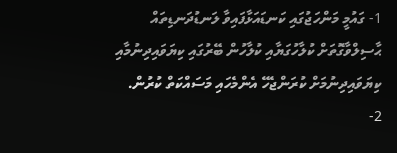1- ގައުމީ މަންހަޖުގައި ކަނޑައަޅާފައިވާ ލަނޑުދަނޑިތައް ޙާސިލްވާގޮތަށް ކުލާހުގަޔާއި ކުލާހުން ބޭރުގައި ކިޔަވައިދިނުމާއި ކިޔަވައިދިނުމަށް ކުރަންޖެހޭ އެންމެހައި މަސައްކަތް ކުރުން.
2-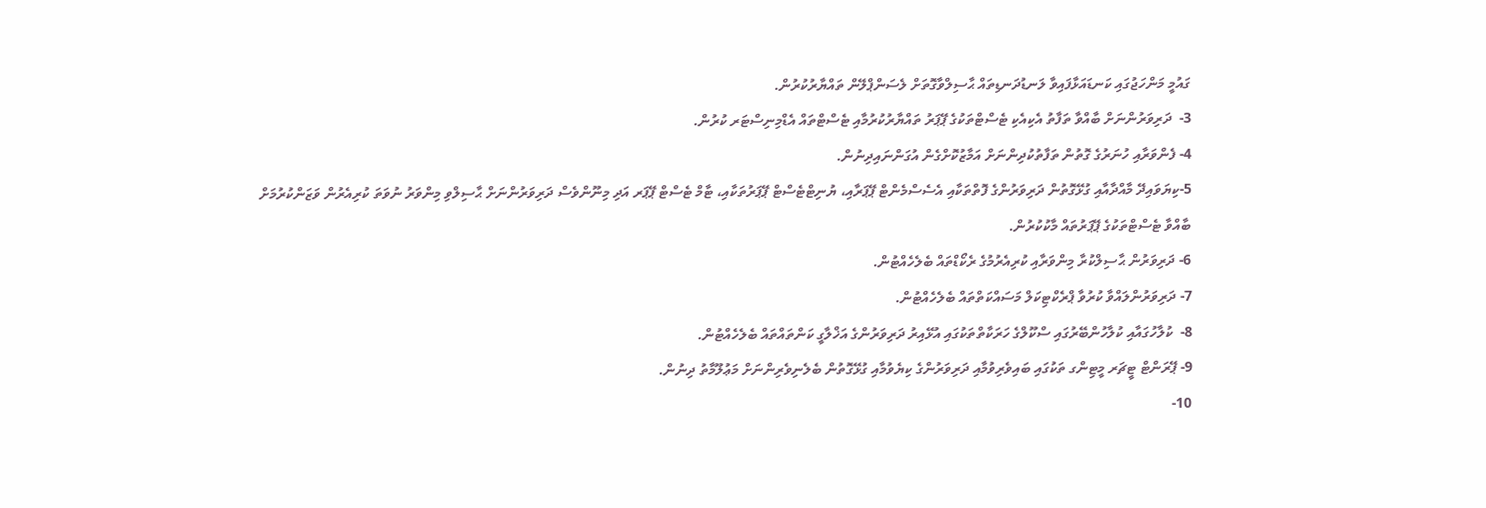ގައުމީ މަންހަޖުގައި ކަނޑައަޅާފައިވާ ލަނޑުދަނޑިތައް ޙާސިލްވާގޮތަށް ލެސަންޕްލޭން ތައްޔާރުކުރުން.
3-  ދަރިވަރުންނަށް ބާއްވާ ތަފާތު އެކިއެކި ޓެސްޓްތަކުގެ ޕޭޕަރު ތައްޔާރުކުރުމާއި ޓެސްޓްތައް އެޑްމިނިސްޓަރ ކުރުން.
4- ފެންވަރާއި ހުނަރުގެ ގޮތުން ތަފާތުކުދިންނަށް އަމާޒުކޮށްގެން އުގަންނައިދިނުން.
5-ކިޔަވައިދޭ މާއްދާއާއި ގުޅޭގޮތުން ދަރިވަރުންގެ ފޮތްތަކާއި އެސެސްމެންޓް ޕޭޕަރާއި، ޔުނިޓްޓެސްޓް ޕޭޕަރުތަކާއި، ޓާމް ޓެސްޓް ޕޭޕަރ އަދި މިނޫންވެސް ދަރިވަރުންނަށް ޙާސިލްވި މިންވަރު ނުވަތަ ކުރިއެރުން ވަޒަންކުރުމަށް ބާއްވާ ޓެސްޓްތަކުގެ ޕޭޕަރުތައް މާކުކުރުން.
6- ދަރިވަރުން ޙާސިލްކުރާ މިންވަރާއި ކުރިއެރުމުގެ ރެކޯޑްތައް ބެލެހެއްޓުން.
7- ދަރިވަރުންލައްވާ ކުރުވާ ޕްރެކްޓިކަލް މަސައްކަތްތައް ބެލެހެއްޓުން.
8-  ކުލާހުގައާއި ކުލާހުންބޭރުގައި ސްކޫލްގެ ހަރަކާތްތަކުގައި އުޅޭއިރު ދަރިވަރުންގެ އަޚްލާގީ ކަންތައްތައް ބެލެހެއްޓުން.
9- ޕޭރަންޓް ޓީޗަރ މީޓިންގ ތަކުގައި ބައިވެރިވުމާއި ދަރިވަރުންގެ ކިޔެވުމާއި ގުޅޭގޮތުން ބެލެނިވެރިންނަށް މަޢުލޫމާތު ދިނުން.
10-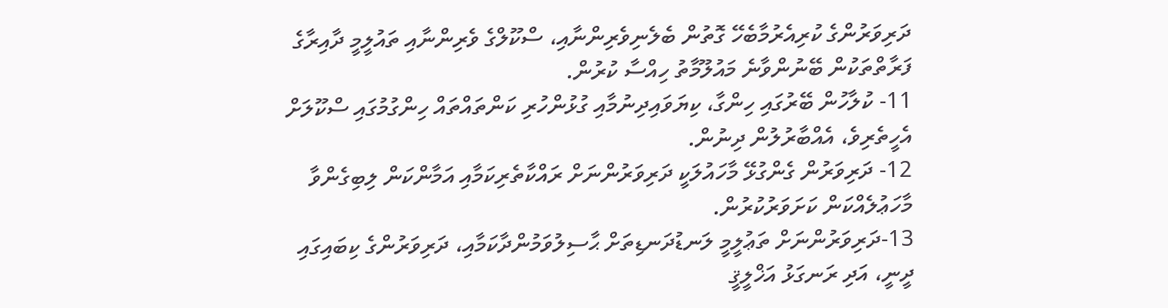ދަރިވަރުންގެ ކުރިއެރުމާބެހޭ ގޮތުން ބެލެނިވެރިންނާއި، ސްކޫލްގެ ވެރިންނާއި ތައުލީމީ ދާއިރާގެ ފަރާތްތަކުން ބޭނުންވާނެ މައުލޫމާތު ހިއްސާ ކުރުން.
11- ކުލާހުން ބޭރުގައި ހިންގާ، ކިޔަވައިދިނުމާއި ގުޅުންހުރި ކަންތައްތައް ހިންގުމުގައި ސްކޫލަށް އެހީތެރިވެ، އެއްބާރުލުން ދިނުން.
12- ދަރިވަރުން ގެންގުޅޭ މާހައުލަކީ ދަރިވަރުންނަށް ރައްކާތެރިކަމާއި އަމާންކަން ލިބިގެންވާ މާހަޢުލެއްކަން ކަށަވަރުކުރުން.
13-ދަރިވަރުންނަށް ތަޢުލީމީ ލަނޑުދަނޑިތަށް ޙާސިލުވަމުންދާކަމާއި، ދަރިވަރުންގެ ކިބައިގައި ދީނީ، އަދި ރަނގަޅު އަޚްލީޤީ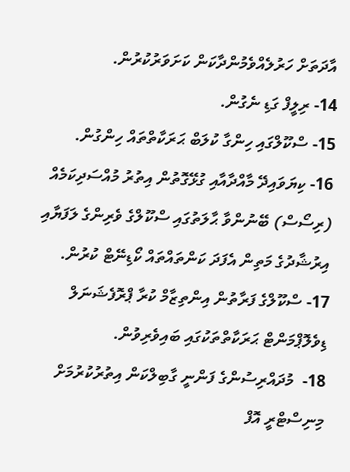އާދަތަށް ހަރުލެއްވެމުންދާކަން ކަށަވަރުކުރުން.
14- ރިލީފް ގަޑި ނެގުން.
15- ސްކޫލްގައި ހިންގާ ކުލަބް ޙަރަކާތްތައް ހިންގުން.
16- ކިޔަވައިދޭ މާއްދާއާއި ގުޅޭގޮތުން އިތުރު މުއްސަދިކަމެއް (ރިސޯސް) ބޭނުންވާ ޙާލަތުގައި ސްކޫލްގެ ވެރިންގެ ލަފަޔާއި އިރުޝާދުގެ މަތިން އެފަދަ ކަންތައްތައް ކޯޑިނޭޓް ކުރުން.
17- ސްކޫލްގެ ފަރާތުން އިންތިޒާމް ކުރާ ޕްރޮފެޝަނަލް ޑިވެލޮޕްމަންޓް ޙަރަކާތްތަކުގައި ބައިވެރިވުން.
18-  މުދައްރިސުންގެ ފަންނީ ގާބިލްކަން އިތުރުކުރުމަށް މިނިސްޓްރީ އޮފް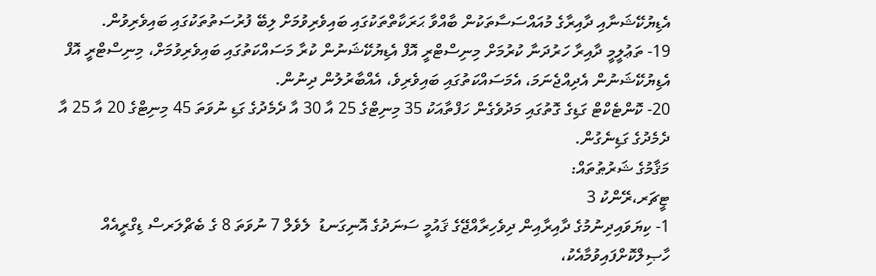އެޑިޔުކޭޝަނާއި ދާއިރާގެ މުއައްސަސާތަކުން ބާއްވާ ޙަރަކާތްތަކުގައި ބައިވެރިވުމަށް ލިބޭ ފުރުސަތުތަކުގައި ބައިވެރިވުން.
19- ތަޢުލީމީ ދާއިރާ ހަރުދަނާ ކުރުމަށް މިނިސްޓްރީ އޮފް އެޑިޔުކޭޝަނުން ކުރާ މަސައްކަތުގައި ބައިވެރިވުމަށް، މިނިސްޓްރީ އޮފް އެޑިޔުކޭޝަނުން އެދިއްޖެނަމަ، އެމަސައްކަތުގައި ބައިވެރިވެ، އެއްބާރުލުން ދިނުން.
20- ކޮންޓެކްޓް ގަޑިގެ ގޮތުގައި މަދުވެގެން ހަފްތާއަކު 35 މިނިޓްގެ 25 އާ 30 އާ ދެމެދުގެ ގަޑި ނުވަތަ 45 މިނިޓްގެ 20 އާ 25 އާ ދެމެދުގެ ގަޑިނެގުން.
މަޤާމުގެ ޝަރުޠުތައް:
ޓީޗަރ،ރޭންކު 3
1- ކިޔަވައިދިނުމުގެ ދާއިރާއިން ދިވެހިރާއްޖޭގެ ޤައުމީ ސަނަދުގެ އޮނިގަނޑު  ލެވެލް 7 ނުވަތަ 8 ގެ ބެޗްލަރސް ޑިގްރީއެއް ހާޞިލްކޮށްފައިވުމާއެކު،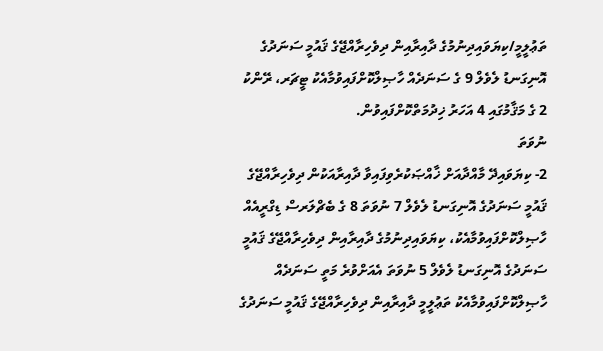ތަޢުލީމީ/ކިޔަވައިދިނުމުގެ ދާއިރާއިން ދިވެހިރާއްޖޭގެ ޤައުމީ ސަނަދުގެ އޮނިގަނޑު ލެވެލް 9 ގެ ސަނަދެއް ހާޞިލްކޮށްފައިވުމާއެކު ޓީޗަރ، ރޭންކު 2 ގެ މަޤާމުގައި 4 އަހަރު ޚިދުމަތްކޮށްފައިވުން.
ނުވަތަ
2- ކިޔަވައިދޭ މާއްދާއަށް ޚާއްޞަކުރެވިފައިވާ ދާއިރާއަކުން ދިވެހިރާއްޖޭގެ ޤައުމީ ސަނަދުގެ އޮނިގަނޑު ލެވެލް 7 ނުވަތަ 8 ގެ ބެޗްލަރސް ޑިގްރީއެއް ހާޞިލްކޮށްފައިވުމާއެކު، ކިޔަވައިދިނުމުގެ ދާއިރާއިން ދިވެހިރާއްޖޭގެ ޤައުމީ ސަނަދުގެ އޮނިގަނޑު ލެވެލް 5 ނުވަތަ އެއަށްވުރެ މަތީ ސަނަދެއް ހާޞިލްކޮށްފައިވުމާއެކު ތަޢުލީމީ ދާއިރާއިން ދިވެހިރާއްޖޭގެ ޤައުމީ ސަނަދުގެ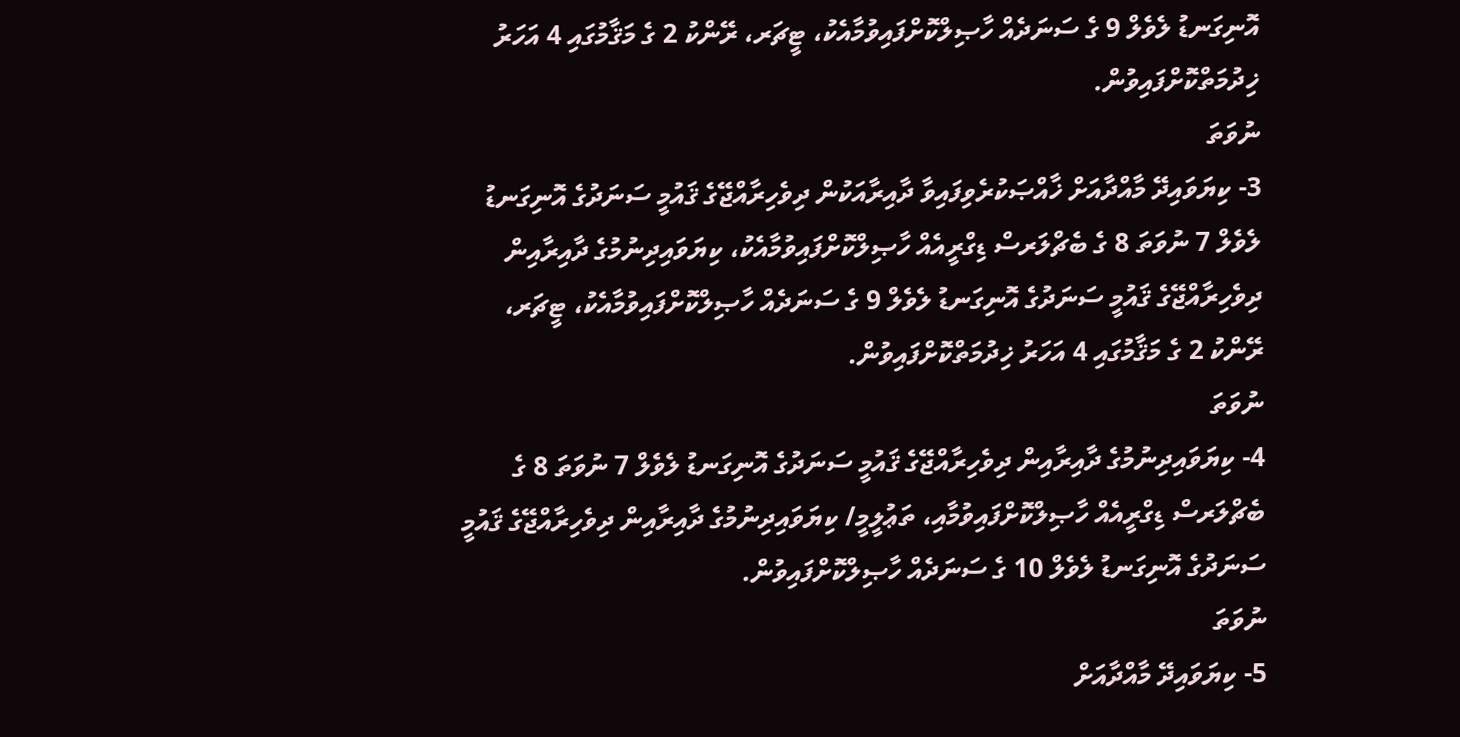އޮނިގަނޑު ލެވެލް 9 ގެ ސަނަދެއް ހާޞިލްކޮށްފައިވުމާއެކު، ޓީޗަރ، ރޭންކު 2 ގެ މަޤާމުގައި 4 އަހަރު ޚިދުމަތްކޮށްފައިވުން.
ނުވަތަ
3- ކިޔަވައިދޭ މާއްދާއަށް ޚާއްޞަކުރެވިފައިވާ ދާއިރާއަކުން ދިވެހިރާއްޖޭގެ ޤައުމީ ސަނަދުގެ އޮނިގަނޑު ލެވެލް 7 ނުވަތަ 8 ގެ ބެޗްލަރސް ޑިގްރީއެއް ހާޞިލްކޮށްފައިވުމާއެކު، ކިޔަވައިދިނުމުގެ ދާއިރާއިން ދިވެހިރާއްޖޭގެ ޤައުމީ ސަނަދުގެ އޮނިގަނޑު ލެވެލް 9 ގެ ސަނަދެއް ހާޞިލްކޮށްފައިވުމާއެކު، ޓީޗަރ، ރޭންކު 2 ގެ މަޤާމުގައި 4 އަހަރު ޚިދުމަތްކޮށްފައިވުން.
ނުވަތަ
4- ކިޔަވައިދިނުމުގެ ދާއިރާއިން ދިވެހިރާއްޖޭގެ ޤައުމީ ސަނަދުގެ އޮނިގަނޑު ލެވެލް 7 ނުވަތަ 8 ގެ ބެޗްލަރސް ޑިގްރީއެއް ހާޞިލްކޮށްފައިވުމާއި، ތަޢުލީމީ/ ކިޔަވައިދިނުމުގެ ދާއިރާއިން ދިވެހިރާއްޖޭގެ ޤައުމީ ސަނަދުގެ އޮނިގަނޑު ލެވެލް 10 ގެ ސަނަދެއް ހާޞިލްކޮށްފައިވުން.
ނުވަތަ
5- ކިޔަވައިދޭ މާއްދާއަށް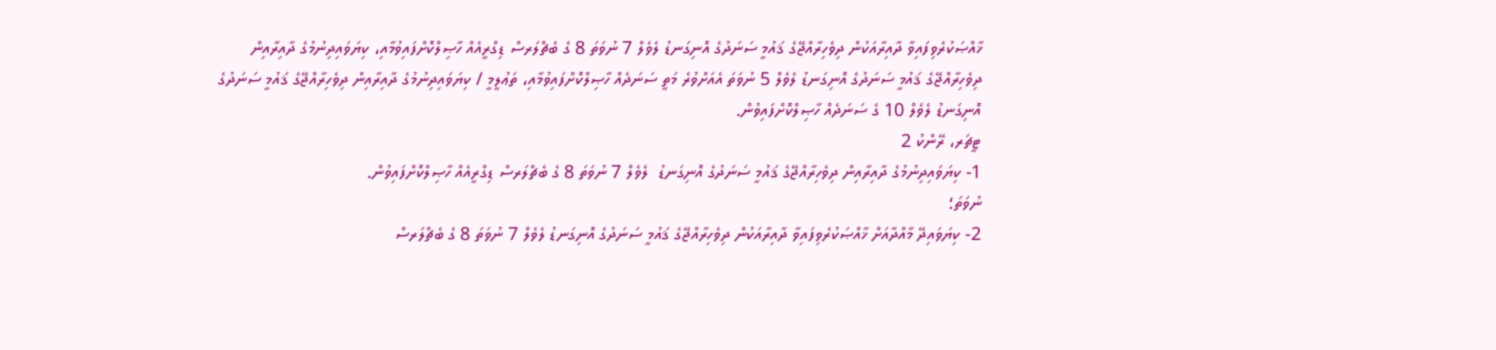ޚާއްޞަކުރެވިފައިވާ ދާއިރާއަކުން ދިވެހިރާއްޖޭގެ ޤައުމީ ސަނަދުގެ އޮނިގަނޑު ލެވެލް 7 ނުވަތަ 8 ގެ ބެޗްލަރސް ޑިގްރީއެއް ހާޞިލްކޮށްފައިވުމާއި، ކިޔަވައިދިނުމުގެ ދާއިރާއިން ދިވެހިރާއްޖޭގެ ޤައުމީ ސަނަދުގެ އޮނިގަނޑު ލެވެލް 5 ނުވަތަ އެއަށްވުރެ މަތީ ސަނަދެއް ހާޞިލްކޮށްފައިވުމާއި، ތަޢުލީމީ / ކިޔަވައިދިނުމުގެ ދާއިރާއިން ދިވެހިރާއްޖޭގެ ޤައުމީ ސަނަދުގެ އޮނިގަނޑު ލެވެލް 10 ގެ ސަނަދެއް ހާޞިލްކޮށްފައިވުން.
ޓީޗަރ، ރޭންކު 2
1- ކިޔަވައިދިނުމުގެ ދާއިރާއިން ދިވެހިރާއްޖޭގެ ޤައުމީ ސަނަދުގެ އޮނިގަނޑު  ލެވެލް 7 ނުވަތަ 8 ގެ ބެޗްލަރސް ޑިގްރީއެއް ހާޞިލްކޮށްފައިވުން.
ނުވަތަ؛
2- ކިޔަވައިދޭ މާއްދާއަށް ޚާއްޞަކުރެވިފައިވާ ދާއިރާއަކުން ދިވެހިރާއްޖޭގެ ޤައުމީ ސަނަދުގެ އޮނިގަނޑު ލެވެލް 7 ނުވަތަ 8 ގެ ބެޗްލަރސް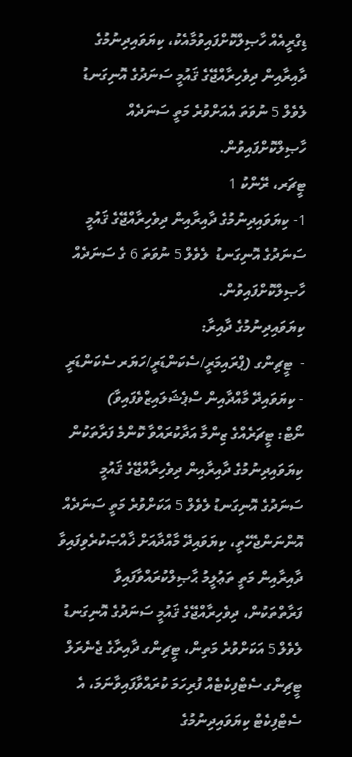ޑިގްރީއެއް ހާޞިލްކޮށްފައިވުމާއެކު، ކިޔަވައިދިނުމުގެ ދާއިރާއިން ދިވެހިރާއްޖޭގެ ޤައުމީ ސަނަދުގެ އޮނިގަނޑު ލެވެލް 5 ނުވަތަ އެއަށްވުރެ މަތީ ސަނަދެއް ހާޞިލްކޮށްފައިވުން.
ޓީޗަރ، ރޭންކު 1
1- ކިޔަވައިދިނުމުގެ ދާއިރާއިން ދިވެހިރާއްޖޭގެ ޤައުމީ ސަނަދުގެ އޮނިގަނޑު  ލެވެލް 5 ނުވަތަ 6 ގެ ސަނަދެއް ހާޞިލްކޮށްފައިވުން.
ކިޔަވައިދިނުމުގެ ދާއިރާ:
-  ޓީޗިންގ (ޕްރައިމަރީ/ސެކަންޑަރީ/ހަޔަރ ސެކަންޑަރީ - ކިޔަވައިދޭ މާއްދާއިން ސްޕެޝަލައިޒްވެފައިވާ)
ނޯޓް: ޓީޗަރެއްގެ ޒިންމާ އަދާކުރައްވާ ކޮންމެ ފަރާތަކުން ކިޔަވައިދިނުމުގެ ދާއިރާއިން ދިވެހިރާއްޖޭގެ ޤައުމީ ސަނަދުގެ އޮނިގަނޑު ލެވެލް 5 އަކަށްވުރެ މަތީ ސަނަދެއް އޮންނަންޖެހޭތީ، ކިޔަވައިދޭ މާއްދާއަށް ޚާއްޞަކުރެވިފައިވާ ދާއިރާއިން މަތީ ތަޢުލީމު ޙާޞިލްކުރައްވާފައިވާ ފަރާތްތަކުން، ދިވެހިރާއްޖޭގެ ޤައުމީ ސަނަދުގެ އޮނިގަނޑު ލެވެލް 5 އަކަށްވުރެ މަތިން، ޓީޗިންގ ދާއިރާގެ ޖެނެރަލް ޓީޗިންގ ސެޓްފިކެޓެއް ފުރިހަމަ ކުރައްވާފައިވާނަމަ، އެ ސެޓްފިކެޓް ކިޔަވައިދިނުމުގެ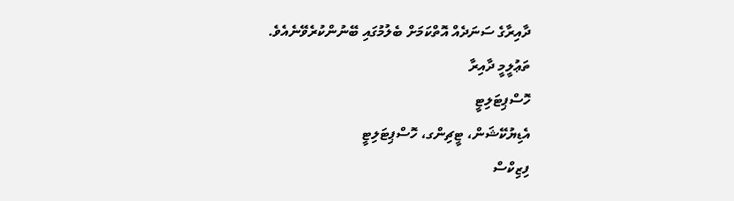ދާއިރާގެ ސަނަދެއް އޮތްކަމަށް ބެލުމުގައި ބޭނުންކުރެވޭނެއެވެ.
ތަޢުލީމީ ދާއިރާ
ހޮސްޕިޓަލިޓީ
އެޑިޔުކޭޝަން، ޓީޗިންގ، ހޮސްޕިޓަލިޓީ
ފިޒިކްސް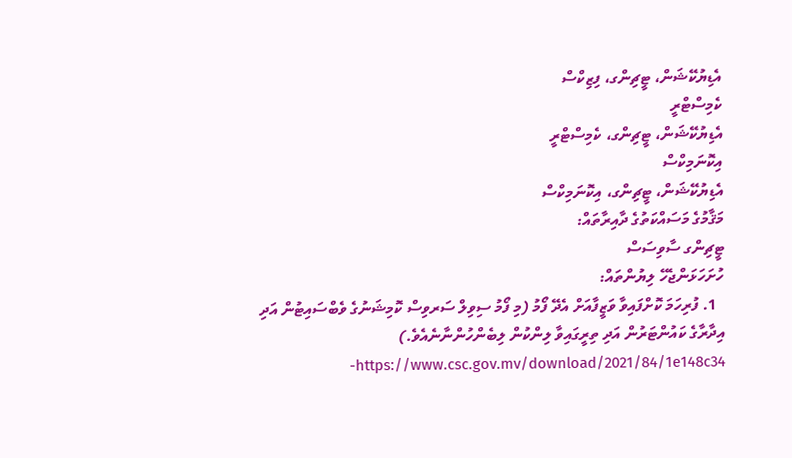އެޑިޔުކޭޝަން، ޓީޗިންގ، ފިޒިކްސް
ކެމިސްޓްރީ
އެޑިޔުކޭޝަން، ޓީޗިންގ، ކެމިސްޓްރީ
އިކޮނަމިކްސް
އެޑިޔުކޭޝަން، ޓީޗިންގ، އިކޮނަމިކްސް
މަޤާމުގެ މަސައްކަތުގެ ދާއިރާތައް:
ޓީޗިންގ ސާވިސަސް
ހުށަހަޅަންޖެހޭ ލިޔުންތައް:
  1. ފުރިހަމަ ކޮށްފައިވާ ވަޒީފާއަށް އެދޭ ފޯމު (މި ފޯމު ސިވިލް ސަރވިސް ކޮމިޝަނުގެ ވެބްސައިޓުން އަދި އިދާރާގެ ކައުންޓަރުން އަދި ތިރީގައިވާ ލިންކުން ލިބެންހުންނާނެއެވެ.)  https://www.csc.gov.mv/download/2021/84/1e148c34-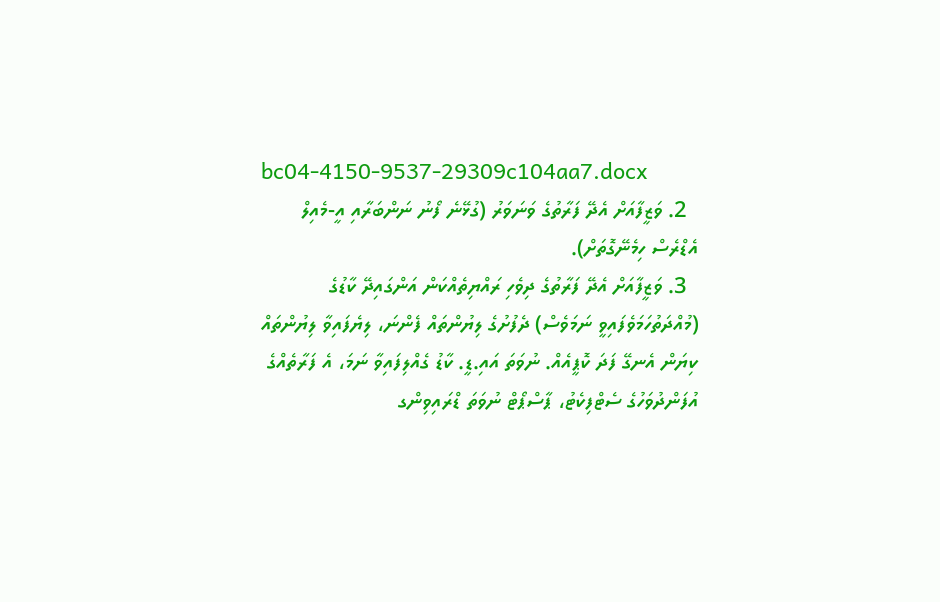bc04-4150-9537-29309c104aa7.docx
  2. ވަޒީފާއަށް އެދޭ ފަރާތުގެ ވަނަވަރު (ގުޅޭނެ ފޯނު ނަންބަރާއި އީ-މެއިލް އެޑްރެސް ހިމެނޭގޮތަށް).
  3. ވަޒީފާއަށް އެދޭ ފަރާތުގެ ދިވެހި ރައްޔިތެއްކަން އަންގައިދޭ ކާޑުގެ (މުއްދަތުހަމަވެފައިވީ ނަމަވެސް) ދެފުށުގެ ލިޔުންތައް ފެންނަ، ލިޔެފައިވާ ލިޔުންތައް ކިޔަން އެނގޭ ފަދަ ކޮޕީއެއް. ނުވަތަ އައި.ޑީ. ކާޑު ގެއްލިފައިވާ ނަމަ، އެ ފަރާތެއްގެ އުފަންދުވަހުގެ ސެޓްފިކެޓު، ޕާސްޕޯޓް ނުވަތަ ޑްރައިވިންގ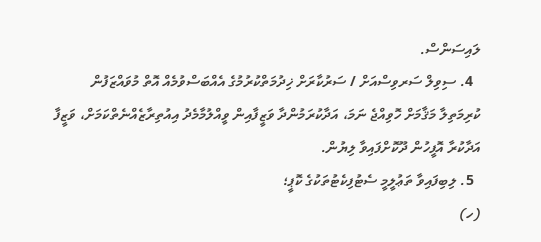ލައިސަންސް.
  4. ސިވިލް ސަރވިސްއަށް / ސަރުކާރަށް ޚިދުމަތްކުރުމުގެ އެއްބަސްވުމެއް އޮތް މުވައްޒަފުން ކުރިމަތިލާ މަޤާމަށް ހޮވިއްޖެ ނަމަ، އަދާކުރަމުންދާ ވަޒީފާއިން ވީއްލުމާމެދު އިއުތިރާޒެއްނެތްކަމަށް، ވަޒީފާ އަދާކުރާ އޮފީހުން ދޫކޮށްފައިވާ ލިޔުން.
  5. ލިބިފައިވާ ތަޢުލީމީ ސެޓުފިކެޓުތަކުގެ ކޮޕީ؛
(ހ)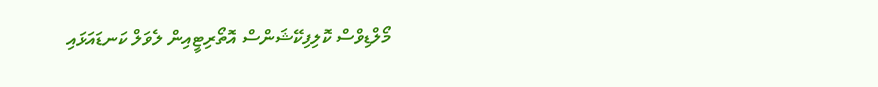މޯލްޑިވްސް ކޮލިފިކޭޝަންސް އޮތޯރިޓީއިން ލެވަލް ކަނޑައަޅައި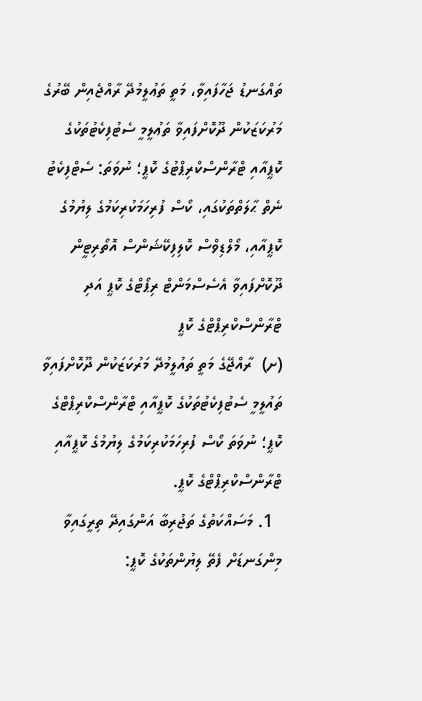ތައްގަނޑު ޖަހާފައިވާ، މަތީ ތަޢުލީމުދޭ ރާއްޖެއިން ބޭރުގެ މަރުކަޒަކުން ދޫކޮށްފައިވާ ތަޢުލީމީ ސެޓުފިކެޓުތަކުގެ ކޮޕީއާއި ޓްރާންސްކްރިޕްޓުގެ ކޮޕީ؛ ނުވަތަ: ސެޓްފިކެޓު ނެތް ޙާލަތްތަކުގައި، ކޯސް ފުރިހަމަކުރިކަމުގެ ލިޔުމުގެ ކޮޕީއާއި، މޯލްޑިވްސް ކޮލިފިކޭޝަންސް އޮތޯރިޓީން ދޫކޮށްފައިވާ އެސެސްމަންޓް ރިޕޯޓްގެ ކޮޕީ އަދި ޓްރާންސްކްރިޕްޓްގެ ކޮޕީ
(ށ)  ރާއްޖޭގެ މަތީ ތައުލީމުދޭ މަރުކަޒަކުން ދޫކޮށްފައިވާ ތައުލީމީ ސެޓުފިކެޓުތަކުގެ ކޮޕީއާއި ޓްރާންސްކްރިޕްޓްގެ ކޮޕީ؛ ނުވަތަ ކޯސް ފުރިހަމަކުރިކަމުގެ ލިޔުމުގެ ކޮޕީއާއި ޓްރާންސްކްރިޕްޓްގެ ކޮޕީ.
  1. މަސައްކަތުގެ ތަޖުރިބާ އަންގައިދޭ ތިރީގައިވާ މިންގަނޑަށް ފެތޭ ލިޔުންތަކުގެ ކޮޕީ: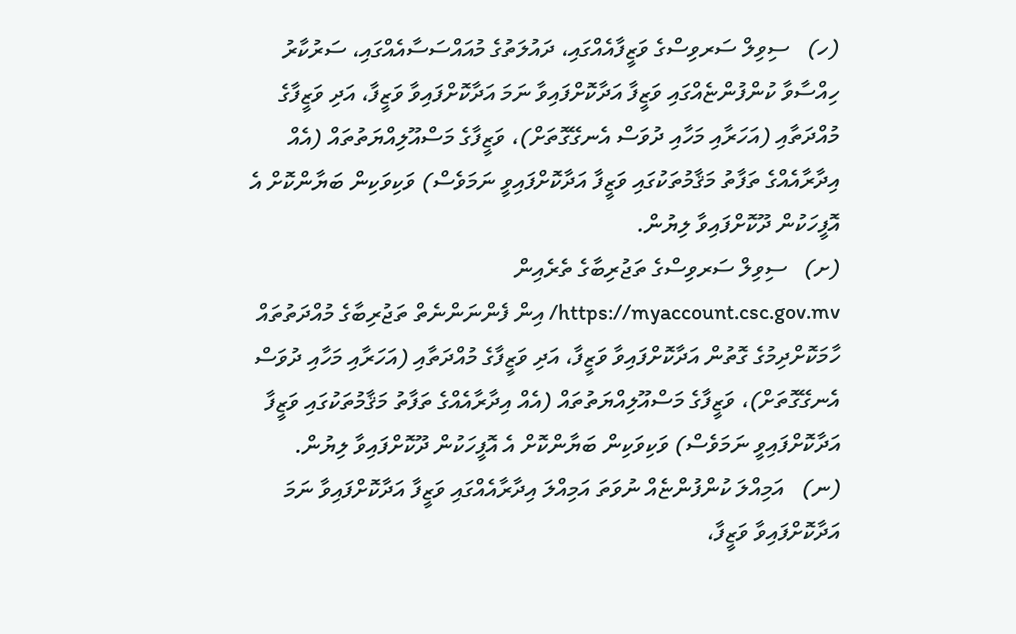(ހ)   ސިވިލް ސަރވިސްގެ ވަޒީފާއެއްގައި، ދައުލަތުގެ މުއައްސަސާއެއްގައި، ސަރުކާރު ހިއްސާވާ ކުންފުންޏެއްގައި ވަޒީފާ އަދާކޮށްފައިވާ ނަމަ އަދާކޮށްފައިވާ ވަޒީފާ، އަދި ވަޒީފާގެ މުއްދަތާއި (އަހަރާއި މަހާއި ދުވަސް އެނގޭގޮތަށް)، ވަޒީފާގެ މަސްއޫލިއްޔަތުތައް (އެއް އިދާރާއެއްގެ ތަފާތު މަޤާމުތަކުގައި ވަޒީފާ އަދާކޮށްފައިވީ ނަމަވެސް) ވަކިވަކިން ބަޔާންކޮށް އެ އޮފީހަކުން ދޫކޮށްފައިވާ ލިޔުން.
(ށ)   ސިވިލް ސަރވިސްގެ ތަޖުރިބާގެ ތެރެއިން https://myaccount.csc.gov.mv/ އިން ފެންނަންނެތް ތަޖުރިބާގެ މުއްދަތުތައް ހާމަކޮށްދިމުގެ ގޮތުން އަދާކޮށްފައިވާ ވަޒީފާ، އަދި ވަޒީފާގެ މުއްދަތާއި (އަހަރާއި މަހާއި ދުވަސް އެނގޭގޮތަށް)، ވަޒީފާގެ މަސްއޫލިއްޔަތުތައް (އެއް އިދާރާއެއްގެ ތަފާތު މަޤާމުތަކުގައި ވަޒީފާ އަދާކޮށްފައިވީ ނަމަވެސް) ވަކިވަކިން ބަޔާންކޮށް އެ އޮފީހަކުން ދޫކޮށްފައިވާ ލިޔުން.
(ނ)   އަމިއްލަ ކުންފުންޏެއް ނުވަތަ އަމިއްލަ އިދާރާއެއްގައި ވަޒީފާ އަދާކޮށްފައިވާ ނަމަ އަދާކޮށްފައިވާ ވަޒީފާ،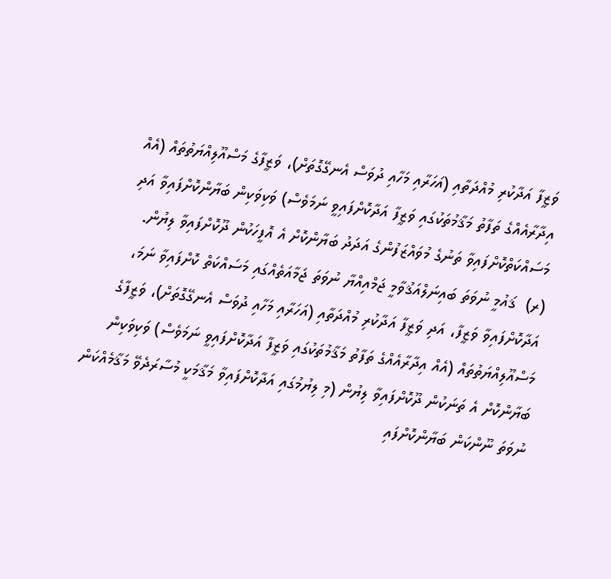ވަޒީފާ އަދާކުރި މުއްދަތާއި (އަހަރާއި މަހާއި ދުވަސް އެނގޭގޮތަށް)، ވަޒީފާގެ މަސްއޫލިއްޔަތުތައް (އެއް އިދާރާއެއްގެ ތަފާތު މަޤާމުތަކުގައި ވަޒީފާ އަދާކޮށްފައިވީ ނަމަވެސް) ވަކިވަކިން ބަޔާންކޮށްފައިވާ އަދި މަސައްކަތްކޮށްފައިވާ ތަނުގެ މުވައްޒަފުންގެ އަދަދު ބަޔާންކޮށް އެ އޮފީހަކުން ދޫކޮށްފައިވާ ލިޔުން.
(ރ)  ޤައުމީ ނުވަތަ ބައިނަލްއަޤުވާމީ ޖަމްއިއްޔާ ނުވަތަ ޖަމާއަތެއްގައި މަސައްކަތް ކޮށްފައިވާ ނަމަ، އަދާކޮށްފައިވާ ވަޒީފާ، އަދި ވަޒީފާ އަދާކުރި މުއްދަތާއި (އަހަރާއި މަހާއި ދުވަސް އެނގޭގޮތަށް)، ވަޒީފާގެ މަސްއޫލިއްޔަތުތައް (އެއް އިދާރާއެއްގެ ތަފާތު މަޤާމުތަކުގައި ވަޒީފާ އަދާކޮށްފައިވީ ނަމަވެސް) ވަކިވަކިން ބަޔާންކޮށް އެ ތަނަކުން ދޫކޮށްފައިވާ ލިޔުން (މި ލިޔުމުގައި އަދާކޮށްފައިވާ މަޤާމަކީ މުސާރަދެވޭ މަޤާމެއްކަން ނުވަތަ ނޫންކަން ބަޔާންކޮށްފައި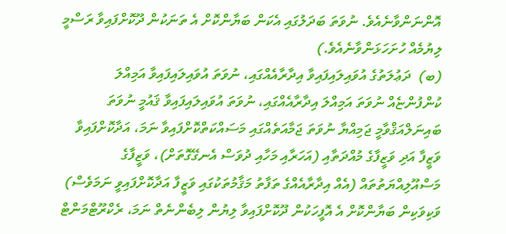އޮންނަންވާނެއެވެ. ނުވަތަ ބަދަލުގައި އެކަން ބަޔާންކޮށް އެ ތަނަކުން ދޫކޮށްފައިވާ ރަސްމީ ލިޔުމެއް ހުށަހަޅަންވާނެއެވެ.)
(ބ)  ދަޢުލަތުގެ އުވައިލައިފައިވާ އިދާރާއެއްގައި، ނުވަތަ އުވައިލައިފައިވާ އަމިއްލަ ކުންފުންޏެއް ނުވަތަ އަމިއްލަ އިދާރާއެއްގައި، ނުވަތަ އުވައިލައިފައިވާ ޤައުމީ ނުވަތަ ބައިނަލްއަޤްވާމީ ޖަމިއްޔާ ނުވަތަ ޖަމާއަތެއްގައި މަސައްކަތްކޮށްފައިވާ ނަމަ، އަދާކޮށްފައިވާ ވަޒީފާ އަދި ވަޒީފާގެ މުއްދަތާއި (އަހަރާއި މަހާއި ދުވަސް އެނގޭގޮތަށް)، ވަޒީފާގެ މަސްއޫލިއްޔަތުތައް (އެއް އިދާރާއެއްގެ ތަފާތު މަޤާމުތަކުގައި ވަޒީފާ އަދާކޮށްފައިވީ ނަމަވެސް) ވަކިވަކިން ބަޔާންކޮށް އެ އޮފީހަކުން ދޫކޮށްފައިވާ ލިޔުން ލިބެންނެތް ނަމަ، ރެކްރޫޓްމަންޓް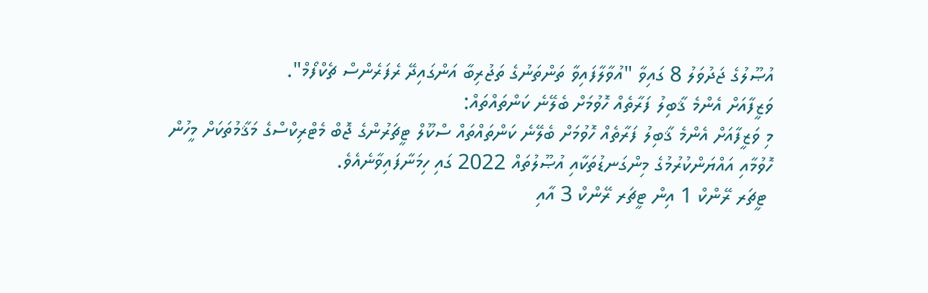އުޞޫލުގެ ޖަދުވަލު 8 ގައިވާ "އުވާލާފައިވާ ތަންތަނުގެ ތަޖުރިބާ އަންގައިދޭ ރެފަރެންސް ޗެކްފޯމް".
ވަޒީފާއަށް އެންމެ ޤާބިލު ފަރާތެއް ހޮވުމަށް ބެލޭނެ ކަންތައްތައް:
މި ވަޒީފާއަށް އެންމެ ޤާބިލު ފަރާތެއް ހޮވުމަށް ބެލޭނެ ކަންތައްތައް ސްކޫލް ޓީޗަރުންގެ ޖޮބް މެޓްރިކްސްގެ މަޤާމުތަކަށް މީހުން ހޮވުމާއި އައްޔަންކުރުމުގެ މިންގަނޑުތަކާއި އުޞޫލުތައް 2022 ގައި ހިމަނާފައިވާނެއެވެ.
 ޓީޗަރ ރޭންކް 1 އިން ޓީޗަރ ރޭންކް 3 އާއި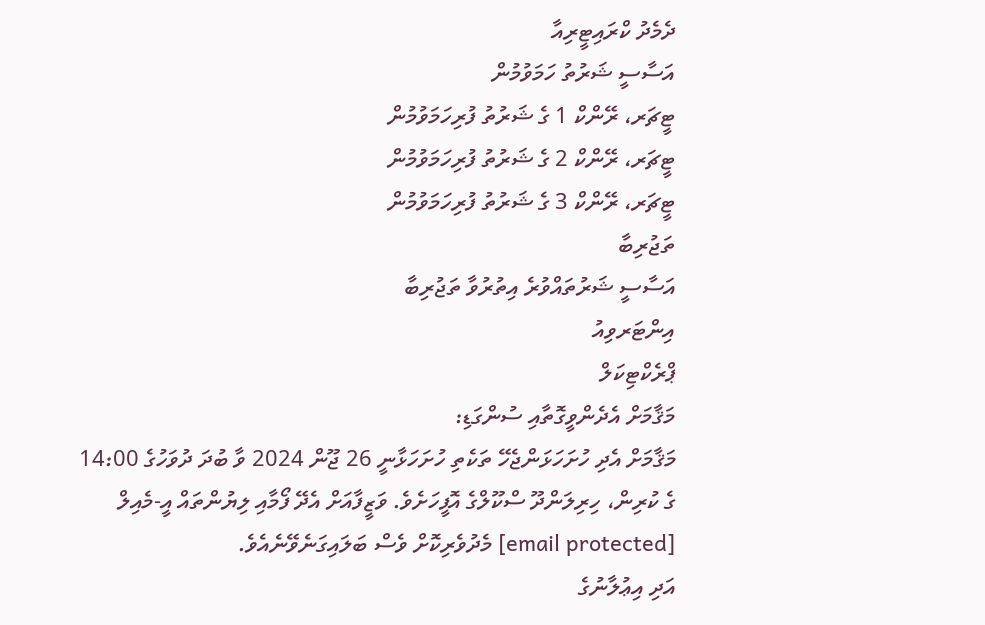ދެމެދު ކްރައިޓީރިއާ
އަސާސީ ޝަރުތު ހަމަވުމުން
ޓީޗަރ، ރޭންކް 1 ގެ ޝަރުތު ފުރިހަމަވުމުން
ޓީޗަރ، ރޭންކް 2 ގެ ޝަރުތު ފުރިހަމަވުމުން
ޓީޗަރ، ރޭންކް 3 ގެ ޝަރުތު ފުރިހަމަވުމުން
ތަޖުރިބާ
އަސާސީ ޝަރުތައްވުރެ އިތުރުވާ ތަޖުރިބާ
އިންޓަރވިއު
ޕްރެކްޓިކަލް
މަޤާމަށް އެދެންވީގޮތާއި ސުންގަޑި:
މަޤާމަށް އެދި ހުށަހަޅަންޖެހޭ ތަކެތި ހުށަހަޅާނީ 26 ޖޫން 2024 ވާ ބުދަ ދުވަހުގެ 14:00 ގެ ކުރިން، ހިރިލަންދޫ ސްކޫލްގެ އޮފީހަށެވެ. ވަޒީފާއަށް އެދޭ ފޯމާއި ލިޔުންތައް އީ-މެއިލް [email protected] މެދުވެރިކޮށް ވެސް ބަލައިގަނެވޭނެއެވެ.
އަދި އިޢުލާނުގެ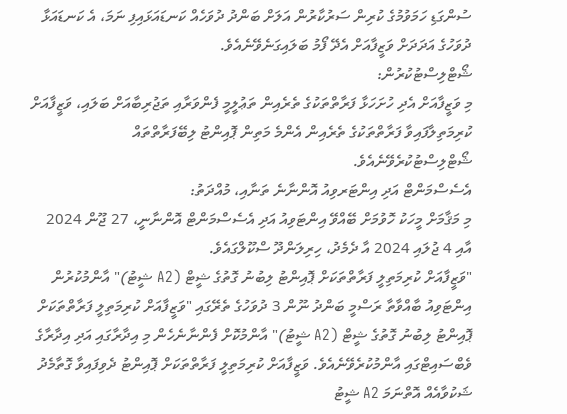ސުންގަޑި ހަމަވުމުގެ ކުރިން ސަރުކާރުން އަލަށް ބަންދު ދުވަހެއް ކަނޑައަޅައިފި ނަމަ، އެ ކަނޑައަޅާ ދުވަހުގެ އަދަދަށް ވަޒީފާއަށް އެދޭ ފޯމު ބަލައިގަނެވޭނެއެވެ.
ޝޯޓްލިސްޓުކުރުން:
މި ވަޒީފާއަށް އެދި ހުށަހަޅާ ފަރާތްތަކުގެ ތެރެއިން ތަޢުލީމީ ފެންވަރާއި ތަޖުރިބާއަށް ބަލައި، ވަޒީފާއަށް ކުރިމަތިލާފައިވާ ފަރާތްތަކުގެ ތެރެއިން އެންމެ މަތިން ޕޮއިންޓު ލިބޭފަރާތްތައް ޝޯޓްލިސްޓުކުރެވޭނެއެވެ.
އެސެސްމަންޓް އަދި އިންޓަރވިއު އޮންނާނެ ތަނާއި، މުއްދަތު:
މި މަޤާމަށް މީހަކު ހޮވުމަށް ބޭއްވޭ އިންޓަވިއު އަދި އެސެސްމަންޓް އޮންނާނީ، 27 ޖޫން 2024  އާއި 4 ޖުލައި 2024 އާ ދެމެދު، ހިރިލަންދޫ ސްކޫލްގައެވެ.
"ވަޒީފާއަށް ކުރިމަތިލީ ފަރާތްތަކަށް ޕޮއިންޓު ލިބުނު ގޮތުގެ ޝީޓް (A2 ޝީޓު)" އާންމުކުރުން
އިންޓަވިއު ބާއްވާތާ ރަސްމީ ބަންދު ނޫން 3 ދުވަހުގެ ތެރޭގައި "ވަޒީފާއަށް ކުރިމަތިލީ ފަރާތްތަކަށް ޕޮއިންޓު ލިބުނު ގޮތުގެ ޝީޓް (A2 ޝީޓު)" އާންމުކޮށް ފެންނާނެހެން މި އިދާރާގައި އަދި އިދާރާގެ ވެބްސައިޓްގައި އާންމުކުރެވޭނެއެވެ. ވަޒީފާއަށް ކުރިމަތިލީ ފަރާތްތަކަށް ޕޮއިންޓު ދެވިފައިވާ ގޮތާމެދު ޝަކުވާއެއް އޮތްނަމަ A2 ޝީޓު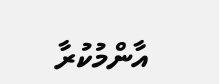އާންމުކުރާ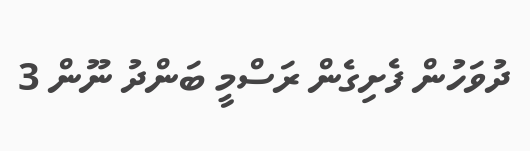ދުވަހުން ފެށިގެން ރަސްމީ ބަންދު ނޫން 3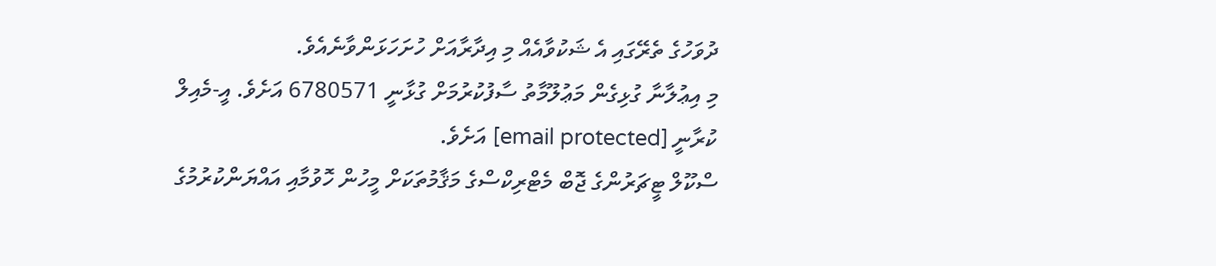ދުވަހުގެ ތެރޭގައި އެ ޝަކުވާއެއް މި އިދާރާއަށް ހުށަހަޅަންވާނެއެވެ.
މި އިޢުލާނާ ގުޅިގެން މަޢުލޫމާތު ސާފުކުރުމަށް ގުޅާނީ 6780571 އަށެވެ. އީ-މެއިލް ކުރާނީ [email protected] އަށެވެ.
ސްކޫލް ޓީޗަރުންގެ ޖޮބް މެޓްރިކްސްގެ މަޤާމުތަކަށް މީހުން ހޮވުމާއި އައްޔަންކުރުމުގެ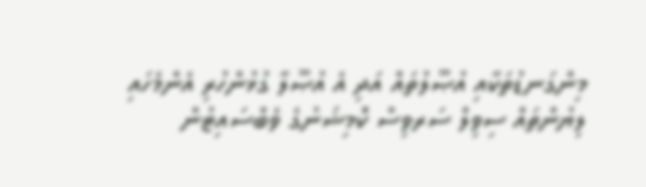މިންގަނޑުތަކާއި އުޞޫލުތައް އަދި އެ އުޞޫލާ ގުޅުންހުރި އެންމެހައި ލިޔުންތައް ސިވިލް ސަރވިސް ކޮމިޝަނުގެ ވެބްސައިޓުން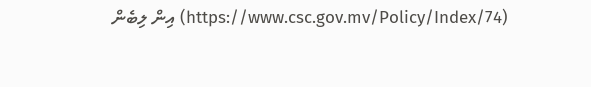(https://www.csc.gov.mv/Policy/Index/74) އިން ލިބެން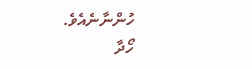ހުންނާނެއެވެ.
ހޯދާ